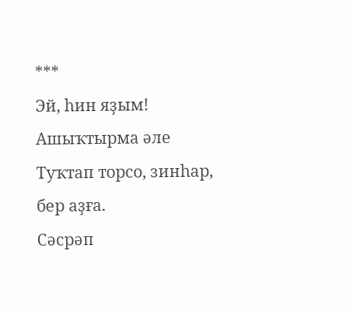***
Эй, һин яҙым!
Ашыҡтырма әле
Туҡтап торсо, зинһар, бер аҙға.
Сәсрәп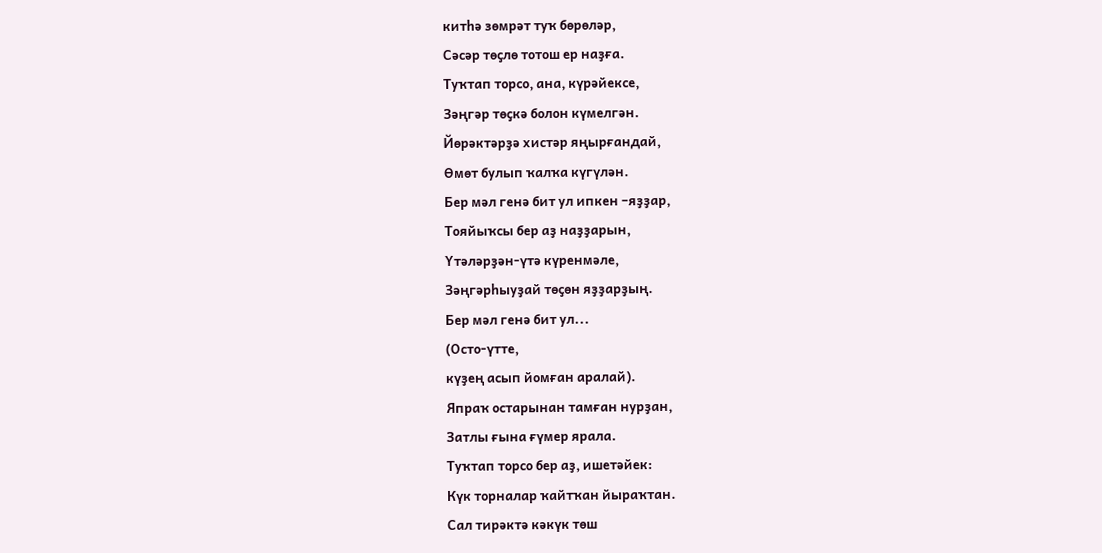китһә зөмрәт туҡ бөрөләр,
Сәсәр төҫлө тотош ер наҙға.
Туҡтап торсо, ана, күрәйексе,
Зәңгәр төҫкә болон күмелгән.
Йөрәктәрҙә хистәр яңырғандай,
Өмөт булып ҡалҡа күгүлән.
Бер мәл генә бит ул ипкен –яҙҙар,
Тояйыҡсы бер аҙ наҙҙарын,
Үтәләрҙән-үтә күренмәле,
Зәңгәрһыуҙай төҫөн яҙҙарҙың.
Бер мәл генә бит ул...
(Осто-үтте,
күҙең асып йомған аралай).
Япраҡ остарынан тамған нурҙан,
Затлы ғына ғүмер ярала.
Туҡтап торсо бер аҙ, ишетәйек:
Күк торналар ҡайтҡан йыраҡтан.
Сал тирәктә кәкүк төш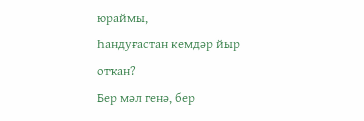юраймы,
Һандуғастан кемдәр йыр отҡан?
Бер мәл генә, бер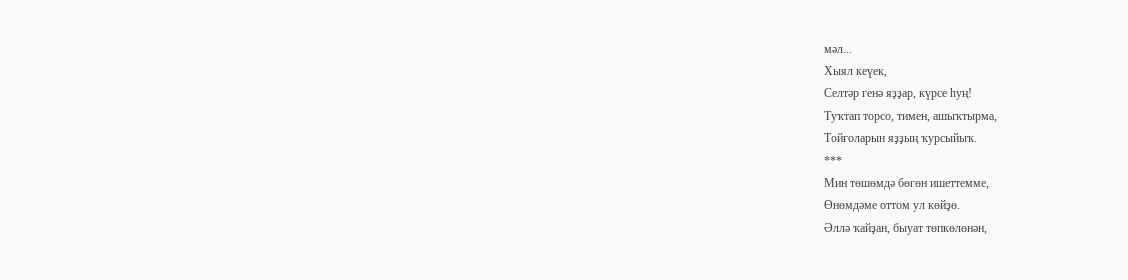мәл...
Хыял кеүек,
Селтәр генә яҙҙар, күрсе һуң!
Туҡтап торсо, тимен, ашыҡтырма,
Тойғоларын яҙҙың ҡурсыйыҡ.
***
Мин төшөмдә бөгөн ишеттемме,
Өнөмдәме оттом ул көйҙө.
Әллә ҡайҙан, быуат төпкөлөнән,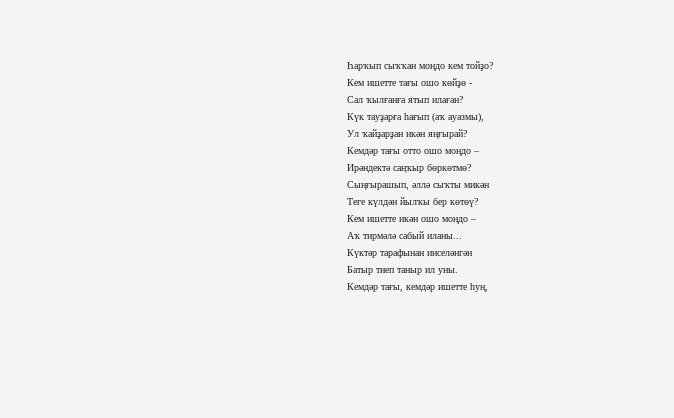Һарҡып сыҡҡан моңдо кем тойҙо?
Кем ишетте тағы ошо көйҙө -
Сал ҡылғанға ятып илаған?
Күк тауҙарға һағып (аҡ ауазмы),
Ул ҡайҙарҙан икән яңғырай?
Кемдәр тағы отто ошо моңдо –
Ирәндектә саңҡыр бөркөтмө?
Сыңғырашып, әллә сыҡты микән
Теге күлдән йылҡы бер көтөү?
Кем ишетте икән ошо моңдо –
Аҡ тирмәлә сабый иланы...
Күктәр тарафынан инселәнгән
Батыр тиеп таныр ил уны.
Кемдәр тағы, кемдәр ишетте һуң,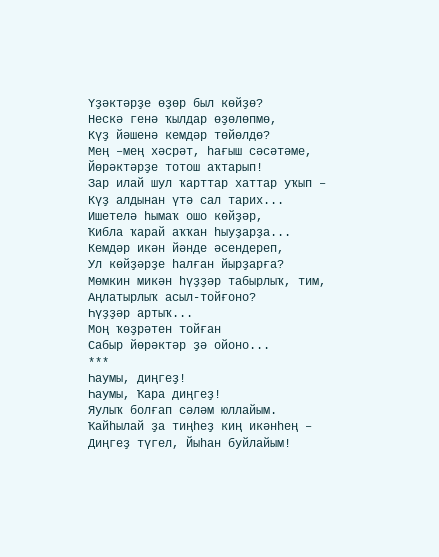Үҙәктәрҙе өҙөр был көйҙө?
Нескә генә ҡылдар өҙөлөпмө,
Күҙ йәшенә кемдәр төйөлдө?
Мең –мең хәсрәт, һағыш сәсәтәме,
Йөрәктәрҙе тотош аҡтарып!
Зар илай шул ҡарттар хаттар уҡып –
Күҙ алдынан үтә сал тарих...
Ишетелә һымаҡ ошо көйҙәр,
Ҡибла ҡарай аҡҡан һыуҙарҙа...
Кемдәр икән йәнде әсендереп,
Ул көйҙәрҙе һалған йырҙарға?
Мөмкин микән һүҙҙәр табырлыҡ, тим,
Аңлатырлыҡ асыл-тойғоно?
Һүҙҙәр артыҡ...
Моң ҡөҙрәтен тойған
Сабыр йөрәктәр ҙә ойоно...
***
Һаумы, диңгеҙ!
Һаумы, Ҡара диңгеҙ!
Яулыҡ болғап сәләм юллайым.
Ҡайһылай ҙа тиңһеҙ киң икәнһең –
Диңгеҙ түгел, Йыһан буйлайым!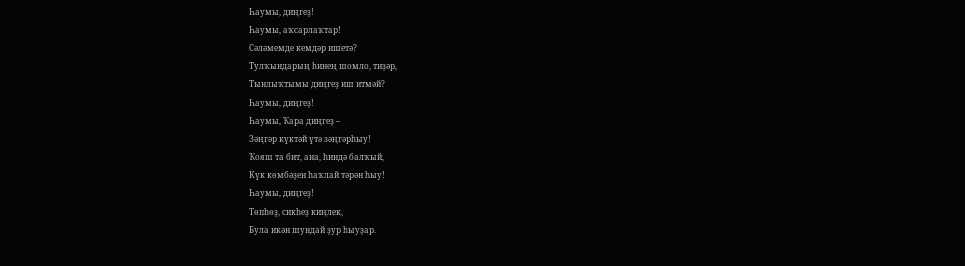Һаумы, диңгеҙ!
Һаумы, аҡсарлаҡтар!
Сәләмемде кемдәр ишетә?
Тулҡындарың һинең шомло, тиҙәр,
Тынлыҡтымы диңгеҙ иш итмәй?
Һаумы, диңгеҙ!
Һаумы, Ҡара диңгеҙ –
Зәңгәр күктәй үтә зәңгәрһыу!
Ҡояш та бит, ана, һиндә балҡый,
Күк көмбәҙен һаҡлай тәрән һыу!
Һаумы, диңгеҙ!
Төпһөҙ, сикһеҙ киңлек,
Була икән шундай ҙур һыуҙар.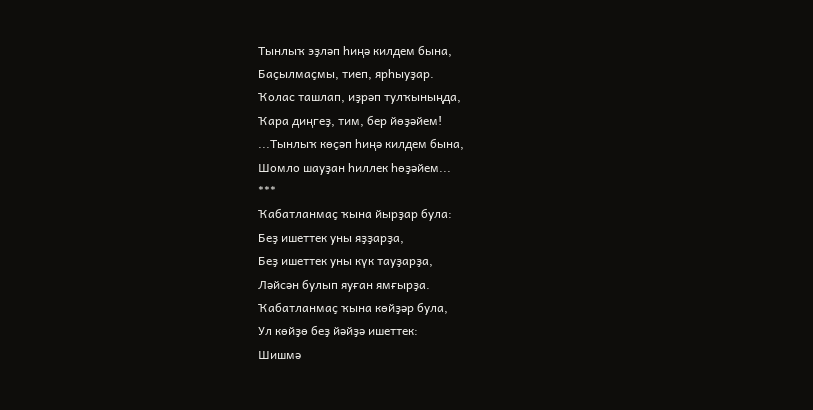Тынлыҡ эҙләп һиңә килдем бына,
Баҫылмаҫмы, тиеп, ярһыуҙар.
Ҡолас ташлап, иҙрәп тулҡыныңда,
Ҡара диңгеҙ, тим, бер йөҙәйем!
...Тынлыҡ көҫәп һиңә килдем бына,
Шомло шауҙан һиллек һөҙәйем...
***
Ҡабатланмаҫ ҡына йырҙар була:
Беҙ ишеттек уны яҙҙарҙа,
Беҙ ишеттек уны күк тауҙарҙа,
Ләйсән булып яуған ямғырҙа.
Ҡабатланмаҫ ҡына көйҙәр була,
Ул көйҙө беҙ йәйҙә ишеттек:
Шишмә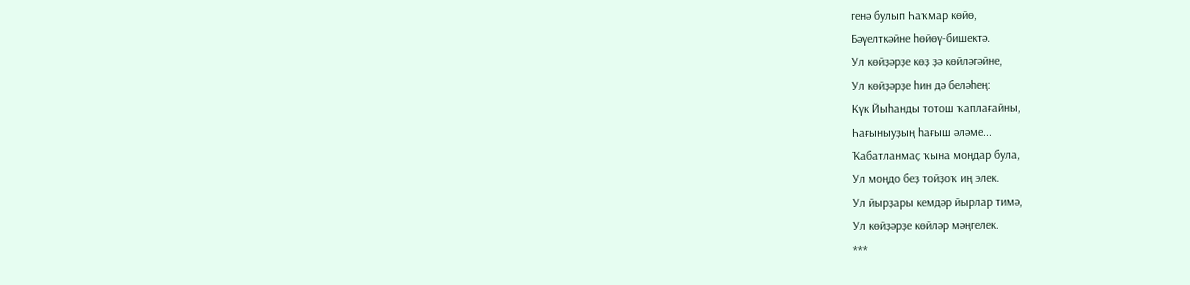генә булып Һаҡмар көйө,
Бәүелткәйне һөйөү-бишектә.
Ул көйҙәрҙе көҙ ҙә көйләгәйне,
Ул көйҙәрҙе һин дә беләһең:
Күк Йыһанды тотош ҡаплағайны,
Һағыныуҙың һағыш әләме...
Ҡабатланмаҫ ҡына моңдар була,
Ул моңдо беҙ тойҙоҡ иң элек.
Ул йырҙары кемдәр йырлар тимә,
Ул көйҙәрҙе көйләр мәңгелек.
***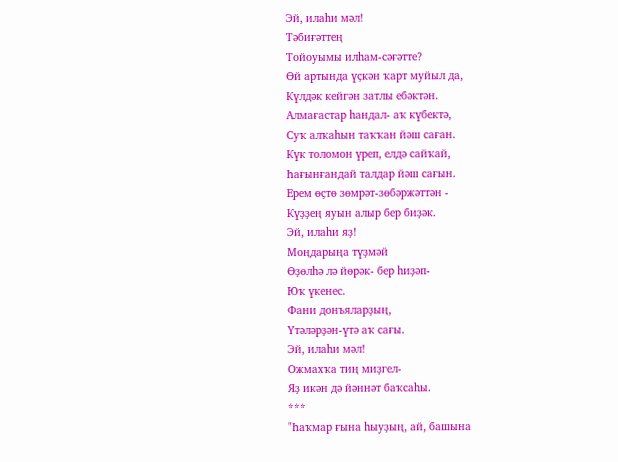Эй, илаһи мәл!
Тәбиғәттең
Тойоуымы илһам-сәғәтте?
Өй артында үҫкән ҡарт муйыл да,
Күлдәк кейгән затлы ебәктән.
Алмағастар һандал- аҡ күбектә,
Суҡ алҡаһын таҡҡан йәш саған.
Күк толомон үреп, елдә сайҡай,
Һағынғандай талдар йәш сағын.
Ерем өҫтө зөмрәт-зөбәржәттән -
Күҙҙең яуын алыр бер биҙәк.
Эй, илаһи яҙ!
Моңдарыңа түҙмәй
Өҙөлһә лә йөрәк- бер һиҙәп-
Юҡ үкенес.
Фани донъяларҙың,
Үтәләрҙән-үтә аҡ сағы.
Эй, илаһи мәл!
Ожмахҡа тиң миҙгел-
Яҙ икән дә йәннәт баҡсаһы.
***
"Һаҡмар ғына һыуҙың, ай, башына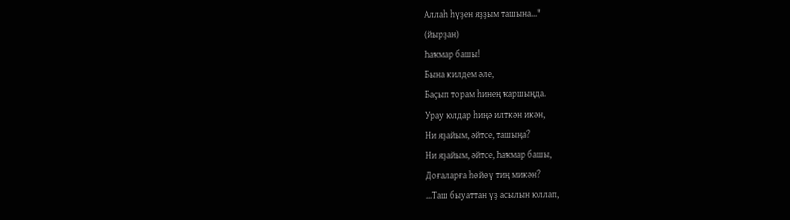Аллаһ һүҙен яҙҙым ташына..."
(йырҙан)
Һаҡмар башы!
Бына килдем әле,
Баҫып торам һинең ҡаршыңда.
Урау юлдар һиңә илткән икән,
Ни яҙайым, әйтсе, ташыңа?
Ни яҙайым, әйтсе, Һаҡмар башы,
Доғаларға һөйөү тиң микән?
...Таш быуаттан үҙ асылын юллап,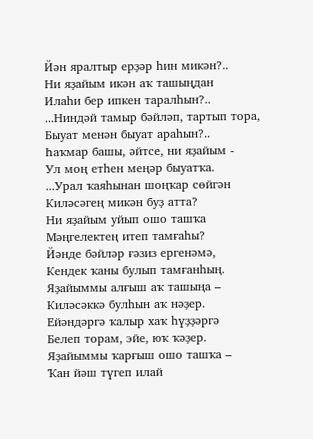Йән яралтыр ерҙәр һин микән?..
Ни яҙайым икән аҡ ташыңдан
Илаһи бер ипкен таралһын?..
...Ниндәй тамыр бәйләп, тартып тора,
Быуат менән быуат араһын?..
Һаҡмар башы, әйтсе, ни яҙайым -
Ул моң етһен меңәр быуатҡа.
...Урал ҡаяһынан шоңҡар сөйгән
Киләсәгең микән буҙ атта?
Ни яҙайым уйып ошо ташҡа
Мәңгелектең итеп тамғаһы?
Йәнде бәйләр ғәзиз ергенәмә,
Кендек ҡаны булып тамғанһың.
Яҙайыммы алғыш аҡ ташыңа –
Киләсәккә булһын аҡ нәҙер.
Ейәндәргә ҡалыр хаҡ һүҙҙәргә
Белеп торам, эйе, юҡ ҡәҙер.
Яҙайыммы ҡарғыш ошо ташҡа –
Ҡан йәш түгеп илай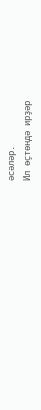әсәләр.
Ил өҫтөндә ирҙәр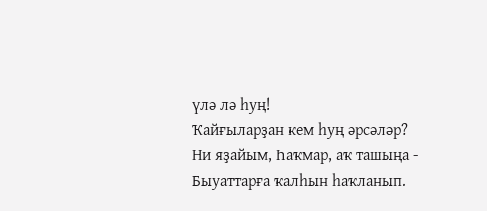үлә лә һуң!
Ҡайғыларҙан кем һуң әрсәләр?
Ни яҙайым, Һаҡмар, аҡ ташыңа -
Быуаттарға ҡалһын һаҡланып.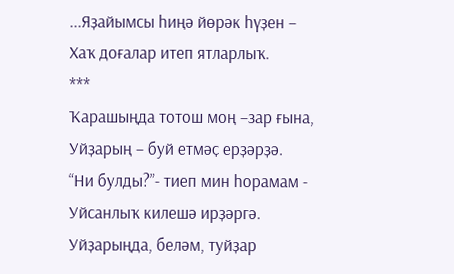...Яҙайымсы һиңә йөрәк һүҙен –
Хаҡ доғалар итеп ятларлыҡ.
***
Ҡарашыңда тотош моң –зар ғына,
Уйҙарың – буй етмәҫ ерҙәрҙә.
“Ни булды?”- тиеп мин һорамам -
Уйсанлыҡ килешә ирҙәргә.
Уйҙарыңда, беләм, туйҙар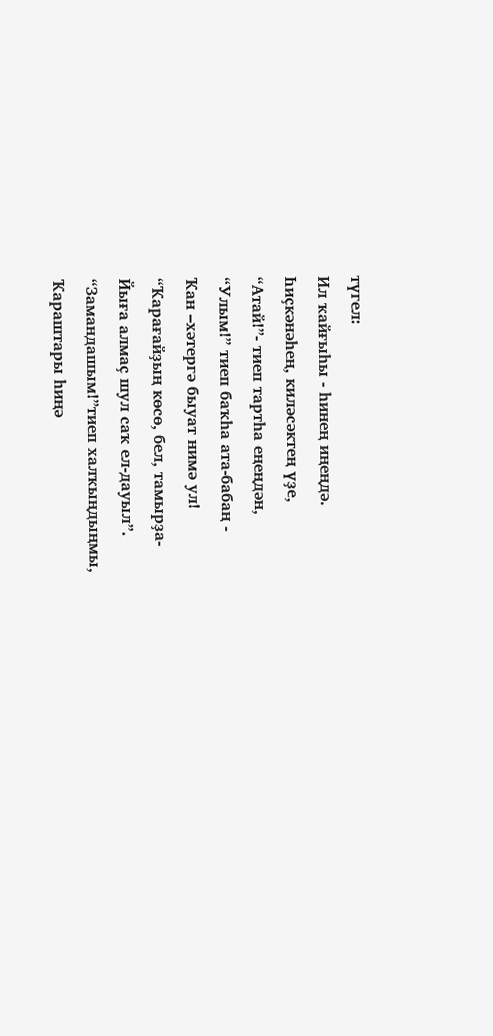түгел:
Ил ҡайғыһы - һинең иңеңдә.
Һиҫкәнәһең, киләсәктең үҙе,
“Атай!”- тиеп тартһа еңеңдән,
“Улым!” тиеп баҡһа ата-бабаң -
Ҡан –хәтергә быуат нимә ул!
“Ҡарағайҙың көсө, бел, тамырҙа-
Йыға алмаҫ шул саҡ ел-дауыл”.
“Замандашым!”тиеп халҡыңдыңмы,
Ҡараштары һиңә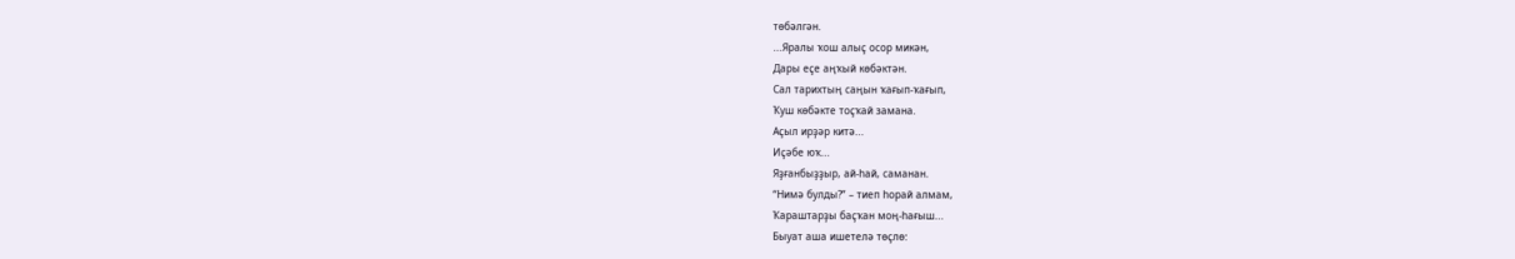төбәлгән.
...Яралы ҡош алыҫ осор микән,
Дары еҫе аңҡый көбәктән.
Сал тарихтың саңын ҡағып-ҡағып,
Ҡуш көбәкте тоҫҡай замана.
Аҫыл ирҙәр китә...
Иҫәбе юҡ...
Яҙғанбыҙҙыр, ай-һай, саманан.
“Нимә булды?” – тиеп һорай алмам,
Ҡараштарҙы баҫҡан моң-һағыш...
Быуат аша ишетелә төҫлө: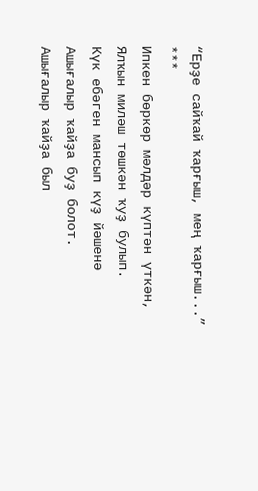“Ерҙе сайҡай ҡарғыш, мең ҡарғыш...”
***
Ипкен бөркөр мәлдәр күптән үткән,
Ялҡын миләш төшкән ҡуҙ булып.
Күк ебәген мансып күҙ йәшенә
Ашығалыр ҡайҙа буҙ болот.
Ашығалыр ҡайҙа был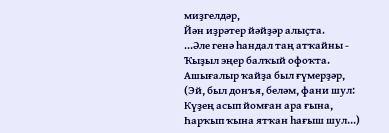миҙгелдәр,
Йән иҙрәтер йәйҙәр алыҫта.
...Әле генә һандал таң атҡайны -
Ҡыҙыл эңер балҡый офоҡта.
Ашығалыр ҡайҙа был ғүмерҙәр,
(Эй, был донъя, беләм, фани шул:
Күҙең асып йомған ара ғына,
Һарҡып ҡына ятҡан һағыш шул...)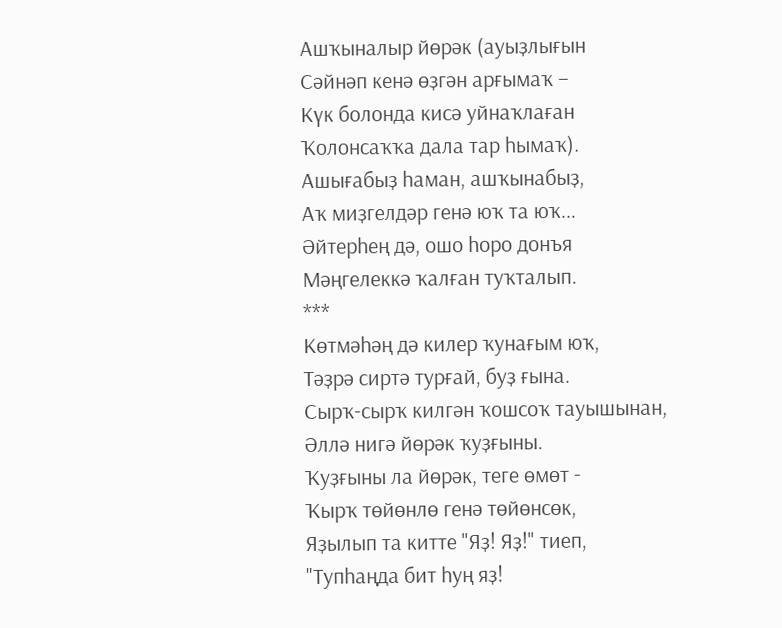Ашҡыналыр йөрәк (ауыҙлығын
Сәйнәп кенә өҙгән арғымаҡ –
Күк болонда кисә уйнаҡлаған
Ҡолонсаҡҡа дала тар һымаҡ).
Ашығабыҙ һаман, ашҡынабыҙ,
Аҡ миҙгелдәр генә юҡ та юҡ...
Әйтерһең дә, ошо һоро донъя
Мәңгелеккә ҡалған туҡталып.
***
Көтмәһәң дә килер ҡунағым юҡ,
Тәҙрә сиртә турғай, буҙ ғына.
Сырҡ-сырҡ килгән ҡошсоҡ тауышынан,
Әллә нигә йөрәк ҡуҙғыны.
Ҡуҙғыны ла йөрәк, теге өмөт -
Ҡырҡ төйөнлө генә төйөнсөк,
Яҙылып та китте "Яҙ! Яҙ!" тиеп,
"Тупһаңда бит һуң яҙ!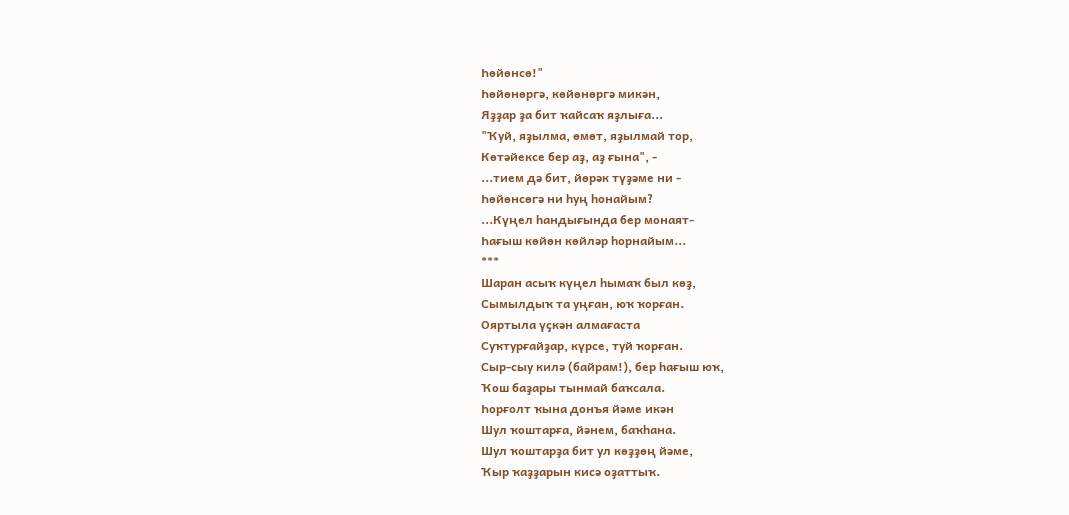Һөйөнсө!"
Һөйөнөргә, көйөнөргә микән,
Яҙҙар ҙа бит ҡайсаҡ яҙлыға...
"Ҡуй, яҙылма, өмөт, яҙылмай тор,
Көтәйексе бер аҙ, аҙ ғына", -
...тием дә бит, йөрәк түҙәме ни -
Һөйөнсөгә ни һуң һонайым?
...Күңел һандығында бер монаят-
Һағыш көйөн көйләр һорнайым...
***
Шаран асыҡ күңел һымаҡ был көҙ,
Сымылдыҡ та уңған, юҡ ҡорған.
Ояртыла үҫкән алмағаста
Суҡтурғайҙар, күрсе, туй ҡорған.
Сыр-сыу килә (байрам!), бер һағыш юҡ,
Ҡош баҙары тынмай баҡсала.
Һорғолт ҡына донъя йәме икән
Шул ҡоштарға, йәнем, баҡһана.
Шул ҡоштарҙа бит ул көҙҙөң йәме,
Ҡыр ҡаҙҙарын кисә оҙаттыҡ.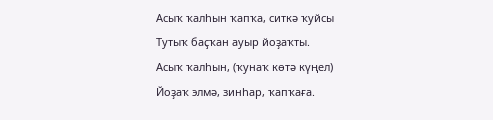Асыҡ ҡалһын ҡапҡа, ситкә ҡуйсы
Тутыҡ баҫҡан ауыр йоҙаҡты.
Асыҡ ҡалһын, (ҡунаҡ көтә күңел)
Йоҙаҡ элмә, зинһар, ҡапҡаға.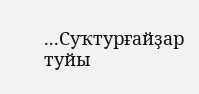...Суҡтурғайҙар туйы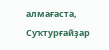алмағаста,
Суҡтурғайҙар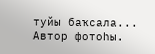туйы баҡсала...
Автор фотоһы.